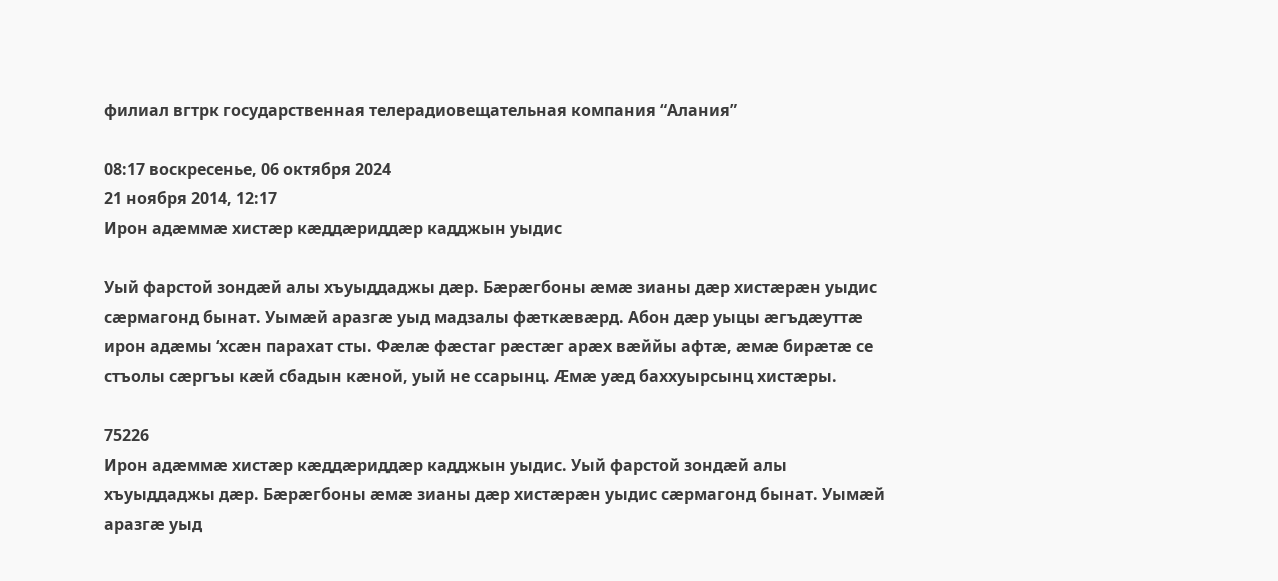филиал вгтрк государственная телерадиовещательная компания “Алания”

08:17 воскресенье, 06 октября 2024
21 ноября 2014, 12:17
Ирон адæммæ хистæр кæддæриддæр кадджын уыдис

Уый фарстой зондæй алы хъуыддаджы дæр. Бæрæгбоны æмæ зианы дæр хистæрæн уыдис сæрмагонд бынат. Уымæй аразгæ уыд мадзалы фæткæвæрд. Абон дæр уыцы æгъдæуттæ ирон адæмы ‘хсæн парахат сты. Фæлæ фæстаг рæстæг арæх вæййы афтæ, æмæ бирæтæ се стъолы сæргъы кæй сбадын кæной, уый не ссарынц. Æмæ уæд баххуырсынц хистæры.

75226
Ирон адæммæ хистæр кæддæриддæр кадджын уыдис. Уый фарстой зондæй алы хъуыддаджы дæр. Бæрæгбоны æмæ зианы дæр хистæрæн уыдис сæрмагонд бынат. Уымæй аразгæ уыд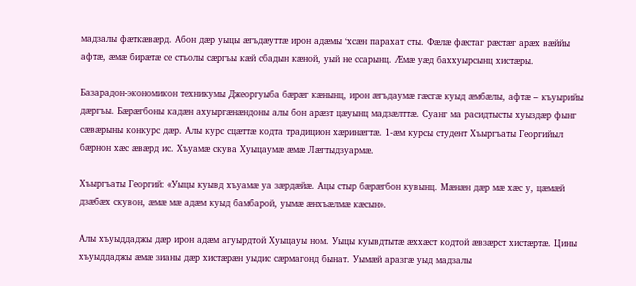мадзалы фæткæвæрд. Абон дæр уыцы æгъдæуттæ ирон адæмы ‘хсæн парахат сты. Фæлæ фæстаг рæстæг арæх вæййы афтæ, æмæ бирæтæ се стъолы сæргъы кæй сбадын кæной, уый не ссарынц. Æмæ уæд баххуырсынц хистæры.

Базарадон-экономикон техникумы Джеоргуыба бæрæг кæнынц, ирон æгъдаумæ гæсгæ куыд æмбæлы, афтæ – къуырийы дæргъы. Бæрæгбоны кадæн ахуыргæнæндоны алы бон арæзт цæуынц мадзæлттæ. Суанг ма расидтысты хуыздæр фынг сæвæрыны конкурс дæр. Алы курс сцæттæ кодта традицион хæринæгтæ. 1-æм курсы студент Хъыргъаты Георгийыл бæрнон хæс æвæрд ис. Хъуамæ скува Хуыцаумæ æмæ Лæгтыдзуармæ.

Хъыргъаты Георгий: «Уыцы куывд хъуамæ уа зæрдæйæ. Ацы стыр бæрæгбон кувынц. Мæнæн дæр мæ хæс у, цæмæй дзæбæх скувон, æмæ мæ адæм куыд бамбарой, уымæ æнхъæлмæ кæсын».

Алы хъуыддаджы дæр ирон адæм агуырдтой Хуыцауы ном. Уыцы куывдтытæ æххæст кодтой æвзæрст хистæртæ. Цины хъуыддаджы æмæ зианы дæр хистæрæн уыдис сæрмагонд бынат. Уымæй аразгæ уыд мадзалы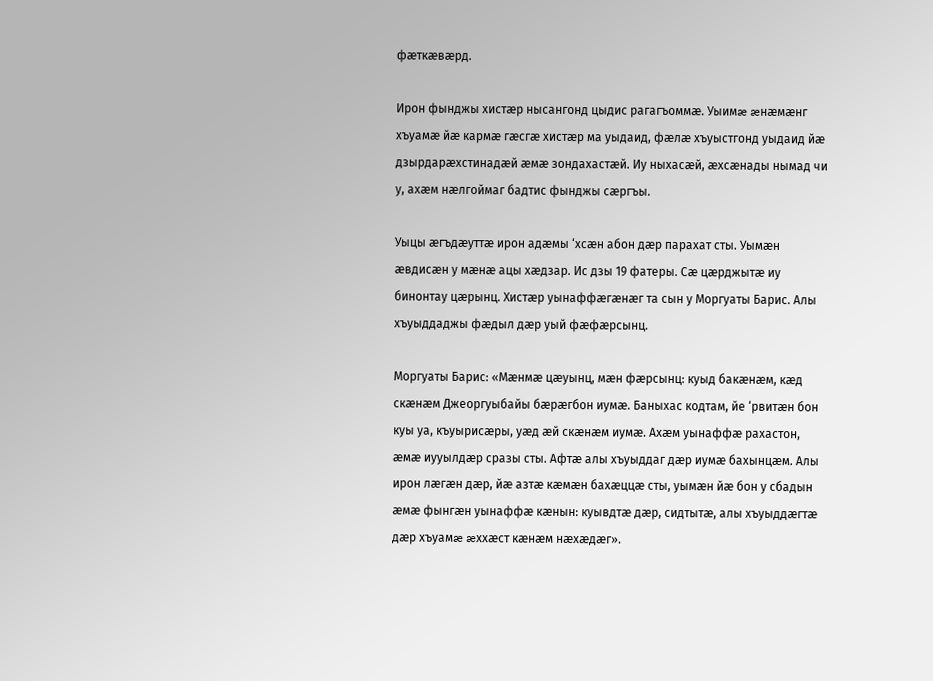фæткæвæрд.

Ирон фынджы хистæр нысангонд цыдис рагагъоммæ. Уыимæ æнæмæнг хъуамæ йæ кармæ гæсгæ хистæр ма уыдаид, фæлæ хъуыстгонд уыдаид йæ дзырдарæхстинадæй æмæ зондахастæй. Иу ныхасæй, æхсæнады нымад чи у, ахæм нæлгоймаг бадтис фынджы сæргъы.

Уыцы æгъдæуттæ ирон адæмы ‘хсæн абон дæр парахат сты. Уымæн æвдисæн у мæнæ ацы хæдзар. Ис дзы 19 фатеры. Сæ цæрджытæ иу бинонтау цæрынц. Хистæр уынаффæгæнæг та сын у Моргуаты Барис. Алы хъуыддаджы фæдыл дæр уый фæфæрсынц.

Моргуаты Барис: «Мæнмæ цæуынц, мæн фæрсынц: куыд бакæнæм, кæд скæнæм Джеоргуыбайы бæрæгбон иумæ. Баныхас кодтам, йе ‘рвитæн бон куы уа, къуырисæры, уæд æй скæнæм иумæ. Ахæм уынаффæ рахастон, æмæ иууылдæр сразы сты. Афтæ алы хъуыддаг дæр иумæ бахынцæм. Алы ирон лæгæн дæр, йæ азтæ кæмæн бахæццæ сты, уымæн йæ бон у сбадын æмæ фынгæн уынаффæ кæнын: куывдтæ дæр, сидтытæ, алы хъуыддæгтæ дæр хъуамæ æххæст кæнæм нæхæдæг».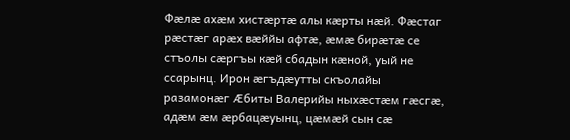Фæлæ ахæм хистæртæ алы кæрты нæй. Фæстаг рæстæг арæх вæййы афтæ, æмæ бирæтæ се стъолы сæргъы кæй сбадын кæной, уый не ссарынц. Ирон æгъдæутты скъолайы разамонæг Æбиты Валерийы ныхæстæм гæсгæ, адæм æм æрбацæуынц, цæмæй сын сæ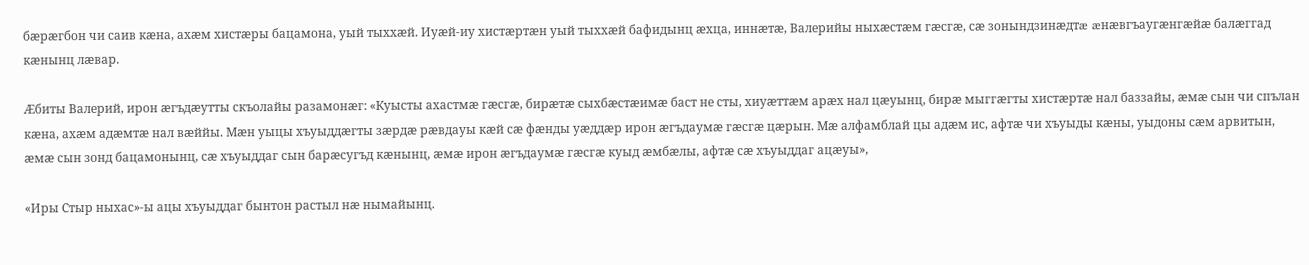бæрæгбон чи саив кæна, ахæм хистæры бацамона, уый тыххæй. Иуæй-иу хистæртæн уый тыххæй бафидынц æхца, иннæтæ, Валерийы ныхæстæм гæсгæ, сæ зонындзинæдтæ æнæвгъаугæнгæйæ балæггад кæнынц лæвар.

Æбиты Валерий, ирон æгъдæутты скъолайы разамонæг: «Куысты ахастмæ гæсгæ, бирæтæ сыхбæстæимæ баст не сты, хиуæттæм арæх нал цæуынц, бирæ мыггæгты хистæртæ нал баззайы, æмæ сын чи спълан кæна, ахæм адæмтæ нал вæййы. Мæн уыцы хъуыддæгты зæрдæ рæвдауы кæй сæ фæнды уæддæр ирон æгъдаумæ гæсгæ цæрын. Мæ алфамблай цы адæм ис, афтæ чи хъуыды кæны, уыдоны сæм арвитын, æмæ сын зонд бацамонынц, сæ хъуыддаг сын барæсугъд кæнынц, æмæ ирон æгъдаумæ гæсгæ куыд æмбæлы, афтæ сæ хъуыддаг ацæуы»,

«Иры Стыр ныхас»-ы ацы хъуыддаг бынтон растыл нæ нымайынц.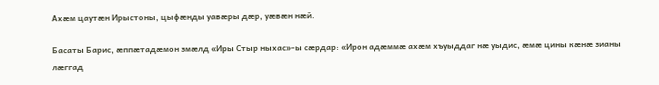Ахæм цаутæн Ирыстоны, цыфæнды уавæры дæр, уæвæн нæй.

Басаты Барис, æппæтадæмон змæлд «Иры Стыр ныхас»-ы сæрдар: «Ирон адæммæ ахæм хъуыддаг нæ уыдис, æмæ цины кæнæ зианы лæггад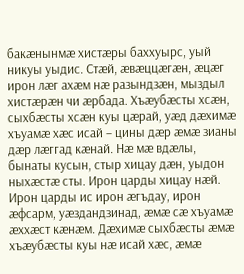бакæнынмæ хистæры баххуырс, уый никуы уыдис. Стæй, æвæццæгæн, æцæг ирон лæг ахæм нæ разындзæн, мыздыл хистæрæн чи æрбада. Хъæубæсты хсæн, сыхбæсты хсæн куы цæрай, уæд дæхимæ хъуамæ хæс исай – цины дæр æмæ зианы дæр лæггад кæнай. Нæ мæ вдæлы, бынаты кусын, стыр хицау дæн, уыдон ныхæстæ сты. Ирон царды хицау нæй. Ирон царды ис ирон æгъдау, ирон æфсарм, уæздандзинад, æмæ сæ хъуамæ æххæст кæнæм. Дæхимæ сыхбæсты æмæ хъæубæсты куы нæ исай хæс, æмæ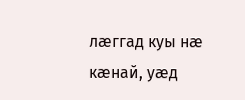лæггад куы нæ кæнай, уæд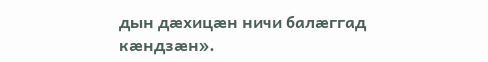дын дæхицæн ничи балæггад кæндзæн».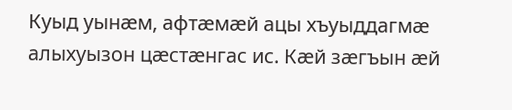Куыд уынæм, афтæмæй ацы хъуыддагмæ алыхуызон цæстæнгас ис. Кæй зæгъын æй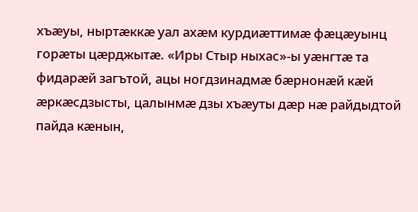хъæуы, ныртæккæ уал ахæм курдиæттимæ фæцæуынц горæты цæрджытæ. «Иры Стыр ныхас»-ы уæнгтæ та фидарæй загътой, ацы ногдзинадмæ бæрнонæй кæй æркæсдзысты, цалынмæ дзы хъæуты дæр нæ райдыдтой пайда кæнын,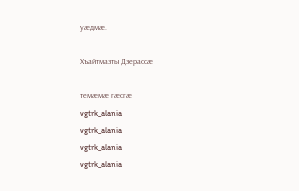уæдмæ.

Хъайтмазты Дзерассæ

темæмæ гæсгæ
vgtrk_alania
vgtrk_alania
vgtrk_alania
vgtrk_alania